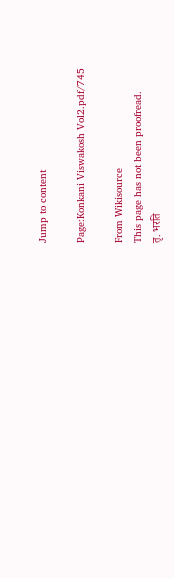Jump to content

Page:Konkani Viswakosh Vol2.pdf/745

From Wikisource
This page has not been proofread.
तृ. भरति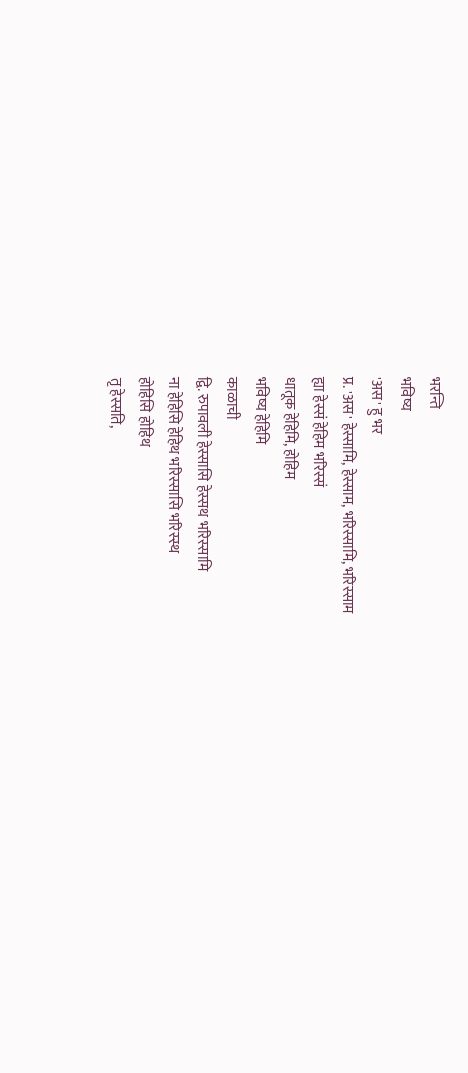भरन्ति
भविष्य
'अस' हु भर
प्र. 'अस' हेस्सामि, हेस्साम, भरिस्सामि, भरिस्साम
ह्या हेस्सं हेहिम भरिस्सं
धातूक हेहिमि, होहिम
भविष्य हेहिमि
काळाची
द्वि. रुपावली हेस्सासि हेस्सथ भरिस्सामि
ना हेहिसि हेहिथ भरिस्सासि भरिस्स्थ
होहिसि होहिथ
तृ हेस्सति,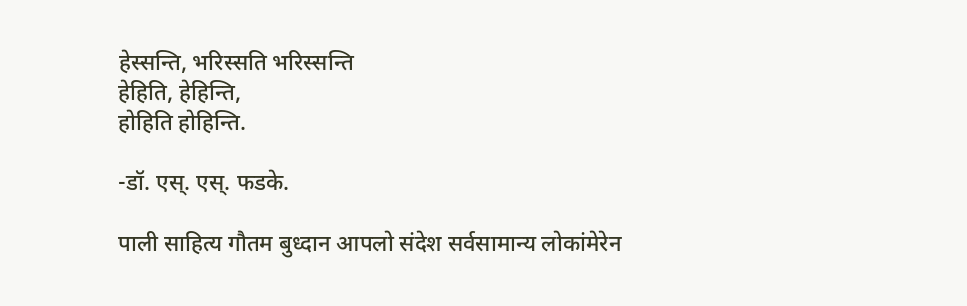हेस्सन्ति, भरिस्सति भरिस्सन्ति
हेहिति, हेहिन्ति,
होहिति होहिन्ति.

-डॉ. एस्. एस्. फडके.

पाली साहित्य गौतम बुध्दान आपलो संदेश सर्वसामान्य लोकांमेरेन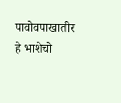पावोवपाखातीर हे भाशेचो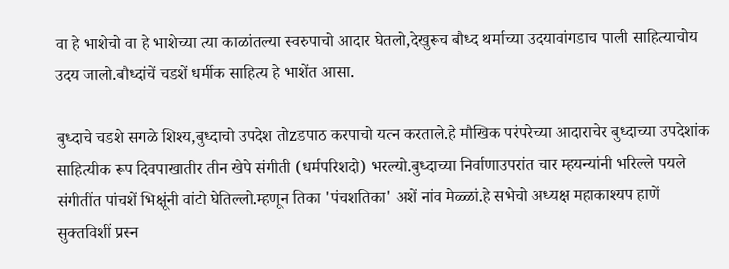वा हे भाशेचो वा हे भाशेच्या त्या काळांतल्या स्वरुपाचो आदार घेतलो,देखुरूच बौध्द थर्माच्या उदयावांगडाच पाली साहित्याचोय उदय जालो.बौध्दांचें चडशें धर्मीक साहित्य हे भाशेंत आसा.

बुध्दाचे चडशे सगळे शिश्य,बुध्दाचो उपदेश तोzडपाठ करपाचो यत्न करताले.हे मौखिक परंपरेच्या आदाराचेर बुध्दाच्या उपदेशांक साहित्यीक रूप दिवपाखातीर तीन खेपे संगीती (धर्मपरिशदो) भरल्यो.बुध्दाच्या निर्वाणाउपरांत चार म्हयन्यांनी भरिल्ले पयले संगीतींत पांचशें भिक्षूंनी वांटो घेतिल्लो.म्हणून तिका 'पंचशतिका' अशें नांव मेळ्ळां.हे सभेचो अध्यक्ष महाकाश्यप हाणें सुक्तविशीं प्रस्न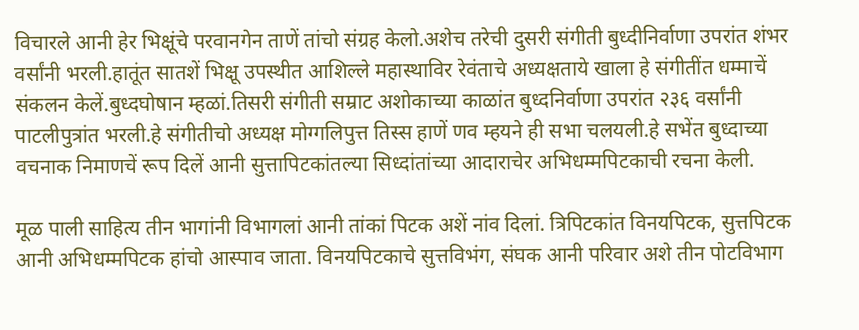विचारले आनी हेर भिक्षूंचे परवानगेन ताणें तांचो संग्रह केलो.अशेच तरेची दुसरी संगीती बुध्दीनिर्वाणा उपरांत शंभर वर्सांनी भरली.हातूंत सातशें भिक्षू उपस्थीत आशिल्ले महास्थाविर रेवंताचे अध्यक्षताये खाला हे संगीतींत धम्माचें संकलन केलें.बुध्दघोषान म्हळां.तिसरी संगीती सम्राट अशोकाच्या काळांत बुध्दनिर्वाणा उपरांत २३६ वर्सांनी पाटलीपुत्रांत भरली.हे संगीतीचो अध्यक्ष मोग्गलिपुत्त तिस्स हाणें णव म्हयने ही सभा चलयली.हे सभेंत बुध्दाच्या वचनाक निमाणचें रूप दिलें आनी सुत्तापिटकांतल्या सिध्दांतांच्या आदाराचेर अभिधम्मपिटकाची रचना केली.

मूळ पाली साहित्य तीन भागांनी विभागलां आनी तांकां पिटक अशें नांव दिलां. त्रिपिटकांत विनयपिटक, सुत्तपिटक आनी अभिधम्मपिटक हांचो आस्पाव जाता. विनयपिटकाचे सुत्तविभंग, संघक आनी परिवार अशे तीन पोटविभाग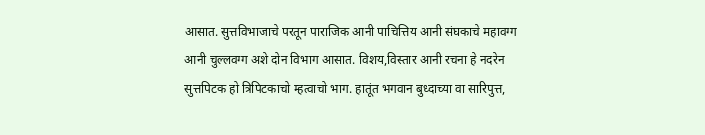आसात. सुत्तविभाजाचे परतून पाराजिक आनी पाचित्तिय आनी संघकाचे महावग्ग आनी चुल्लवग्ग अशे दोन विभाग आसात. विशय,विस्तार आनी रचना हे नदरेन सुत्तपिटक हो त्रिपिटकाचो म्हत्वाचो भाग. हातूंत भगवान बुध्दाच्या वा सारिपुत्त,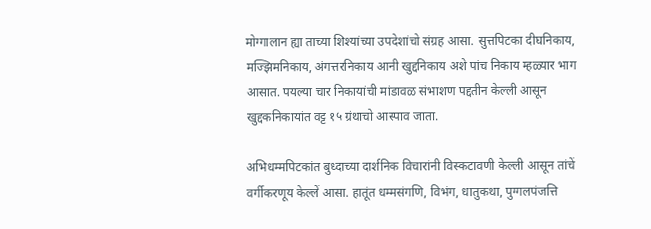मोग्गालान ह्या ताच्या शिश्यांच्या उपदेशांचो संग्रह आसा. सुत्तपिटका दीघनिकाय, मज्झिमनिकाय, अंगत्तरनिकाय आनी खुद्दनिकाय अशे पांच निकाय म्हळ्यार भाग आसात. पयल्या चार निकायांची मांडावळ संभाशण पद्दतीन केल्ली आसून खुद्दकनिकायांत वट्ट १५ ग्रंथाचो आस्पाव जाता.

अभिधम्मपिटकांत बुध्दाच्या दार्शनिक विचारांनी विस्कटावणी केल्ली आसून तांचें वर्गीकरणूय केल्लें आसा. हातूंत धम्मसंगणि, विभंग, धातुकथा, पुग्गलपंजत्ति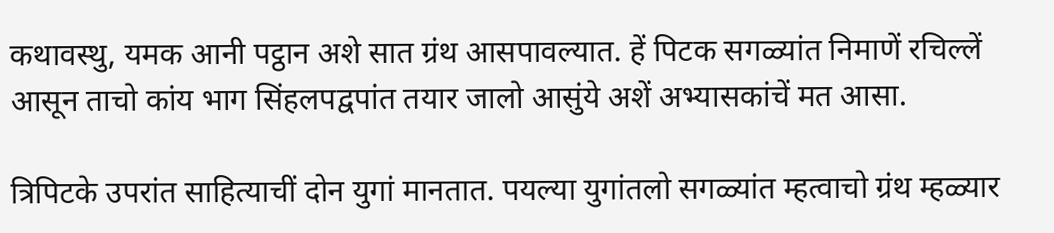कथावस्थु, यमक आनी पट्ठान अशे सात ग्रंथ आसपावल्यात. हें पिटक सगळ्यांत निमाणें रचिल्लें आसून ताचो कांय भाग सिंहलपद्वपांत तयार जालो आसुंये अशें अभ्यासकांचें मत आसा.

त्रिपिटके उपरांत साहित्याचीं दोन युगां मानतात. पयल्या युगांतलो सगळ्यांत म्हत्वाचो ग्रंथ म्हळ्यार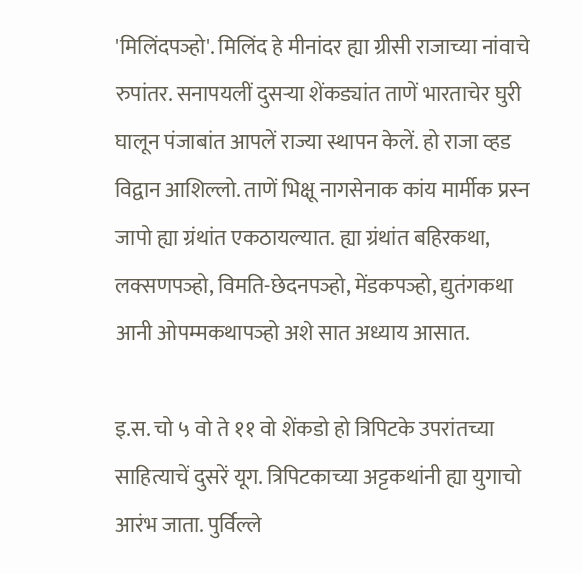'मिलिंदपञ्हो'. मिलिंद हे मीनांदर ह्या ग्रीसी राजाच्या नांवाचे रुपांतर. सनापयलीं दुसऱ्या शेंकड्यांत ताणें भारताचेर घुरी घालून पंजाबांत आपलें राज्या स्थापन केलें. हो राजा व्हड विद्वान आशिल्लो. ताणें भिक्षू नागसेनाक कांय मार्मीक प्रस्न जापो ह्या ग्रंथांत एकठायल्यात. ह्या ग्रंथांत बहिरकथा, लक्सणपञ्हो, विमति-छेदनपञ्हो, मेंडकपञ्हो, द्युतंगकथा आनी ओपम्मकथापञ्हो अशे सात अध्याय आसात.

इ.स. चो ५ वो ते ११ वो शेंकडो हो त्रिपिटके उपरांतच्या साहित्याचें दुसरें यूग. त्रिपिटकाच्या अट्टकथांनी ह्या युगाचो आरंभ जाता. पुर्विल्ले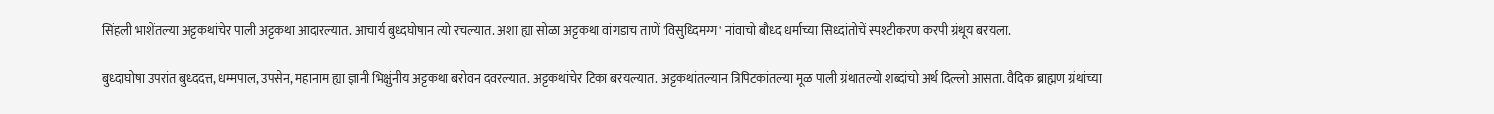सिंहली भाशेंतल्या अट्टकथांचेर पाली अट्टकथा आदारल्यात. आचार्य बुध्दघोषान त्यो रचल्यात. अशा ह्या सोळा अट्टकथा वांगडाच ताणें 'विसुध्दिमग्ग' नांवाचो बौध्द धर्माच्या सिध्दांतोचें स्पश्टीकरण करपी ग्रंथूय बरयला.

बुध्दाघोषा उपरांत बुध्ददत्त, धम्मपाल, उपसेन, महानाम ह्या ज्ञानी भिक्षुंनीय अट्टकथा बरोवन दवरल्यात. अट्टकथांचेर टिका बरयल्यात. अट्टकथांतल्यान त्रिपिटकांतल्या मूळ पाली ग्रंथातल्यो शब्दांचो अर्थ दिल्लो आसता. वैदिक ब्राह्मण ग्रंथांच्या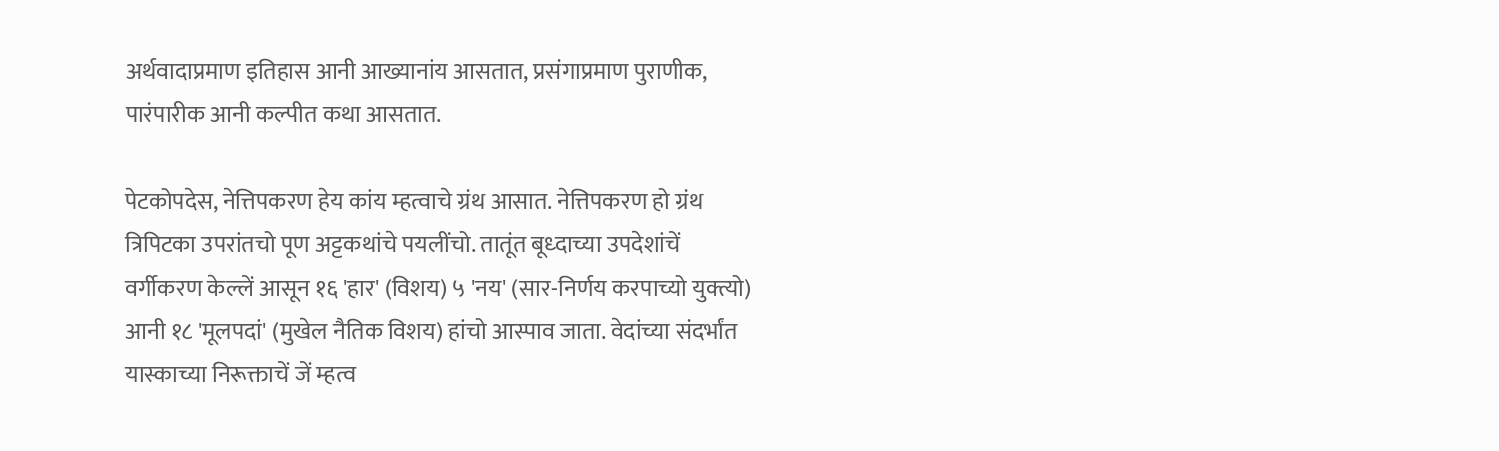अर्थवादाप्रमाण इतिहास आनी आख्यानांय आसतात, प्रसंगाप्रमाण पुराणीक, पारंपारीक आनी कल्पीत कथा आसतात.

पेटकोपदेस, नेत्तिपकरण हेय कांय म्हत्वाचे ग्रंथ आसात. नेत्तिपकरण हो ग्रंथ त्रिपिटका उपरांतचो पूण अट्टकथांचे पयलींचो. तातूंत बूध्दाच्या उपदेशांचें वर्गीकरण केल्लें आसून १६ 'हार' (विशय) ५ 'नय' (सार-निर्णय करपाच्यो युक्त्यो) आनी १८ 'मूलपदां' (मुखेल नैतिक विशय) हांचो आस्पाव जाता. वेदांच्या संदर्भांत यास्काच्या निरूक्ताचें जें म्हत्व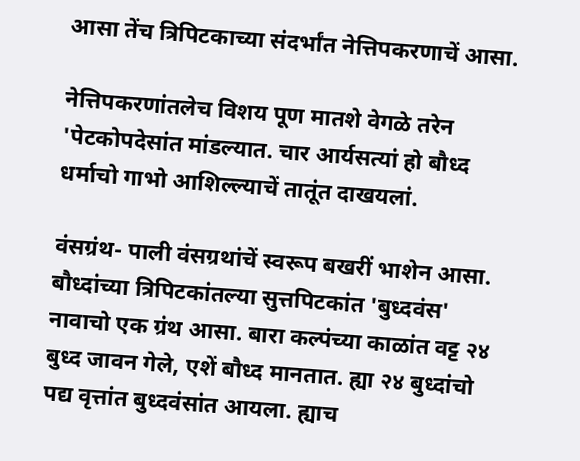आसा तेंच त्रिपिटकाच्या संदर्भांत नेत्तिपकरणाचें आसा.

नेत्तिपकरणांतलेच विशय पूण मातशे वेगळे तरेन 'पेटकोपदेसांत मांडल्यात. चार आर्यसत्यां हो बौध्द धर्माचो गाभो आशिल्ल्याचें तातूंत दाखयलां.

वंसग्रंथ- पाली वंसग्रथांचें स्वरूप बखरीं भाशेन आसा. बौध्दांच्या त्रिपिटकांतल्या सुत्तपिटकांत 'बुध्दवंस' नावाचो एक ग्रंथ आसा. बारा कल्पंच्या काळांत वट्ट २४ बुध्द जावन गेले, एशें बौध्द मानतात. ह्या २४ बुध्दांचो पद्य वृत्तांत बुध्दवंसांत आयला. ह्याच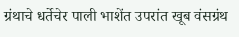ग्रंथाचे धर्तेचेर पाली भाशेंत उपरांत खूब वंसग्रंथ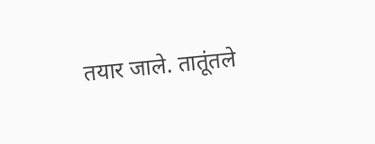तयार जाले. तातूंतले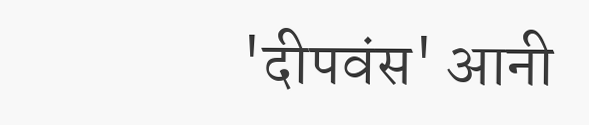'दीपवंस' आनी